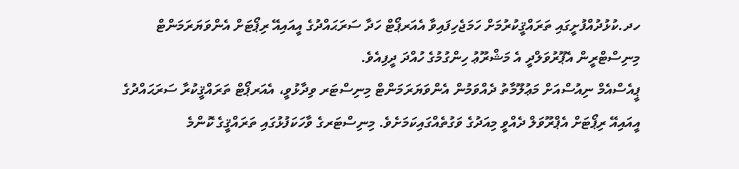ހދ.ކުޅުދުއްފުށީގައި ތަރައްޤީކުރުމަށް ހަމަޖެހިފައިވާ އެއަރޕޯޓް ހަދާ ސަރަޙައްދުގެ އީއައިއޭ ރިޕޯޓަށް އެންވަޔަރަމަންޓް މިނިސްޓްރީން އެޕޫރުވަލްދީ އެ މަޝްރޫޢު ހިންގުމުގެ ހުއްދަ ދީފިއެވެ.
ޕީއެސްއެމް ނިއުސްއަށް މަޢުލޫމާތު ދެއްވަމުން އެންވަޔަރަމަންޓް މިނިސްޓަރ ވިދާޅުވީ، އެއަރޕޯޓް ތަރައްޤީކުރާ ސަރަޙައްދުގެ އީއައިއޭ ރިޕޯޓަށް އެޕްރޫވަލް ދެއްވީ މިއަދުގެ ވަގުތެއްގައިކަމަށެވެ. މިނިސްޓަރގެ ވާހަކަފުޅުގައި ތަރައްޤީގެ ކޮންމެ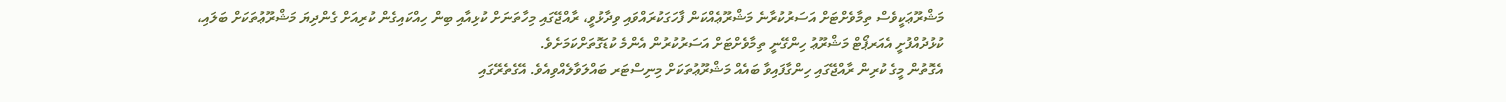މަޝްރޫޢަކީވެސް ތިމާވެށްޓަށް އަސަރުކުރާނެ މަޝްރޫޢެއްކަން ފާހަގަކުރައްވައި ވިދާޅުވީ، ރާއްޖޭގައި މިހާތަނަށް ކުޅިއާއި ބިން ހިއްކައިގެން ކުރިއަށް ގެންދިޔަ މަޝްރޫޢުތަކަށް ބަލައި، ކުޅުދުއްފުށީ އެއަރޕޯޓް މަޝްރޫޢު ހިންގޭނީ ތިމާވެށްޓަށް އަސަރުކުރުން އެންމެ ކުޑަގޮތަށްކަމަށެވެ.
އެގޮތުން މީގެ ކުރިން ރާއްޖޭގައި ހިންގާފައިވާ ބައެއް މަޝްރޫޢުތަކަށް މިނިސްޓަރ ބައްލަވާލެއްވިއެވެ. އޭގެތެރޭގައި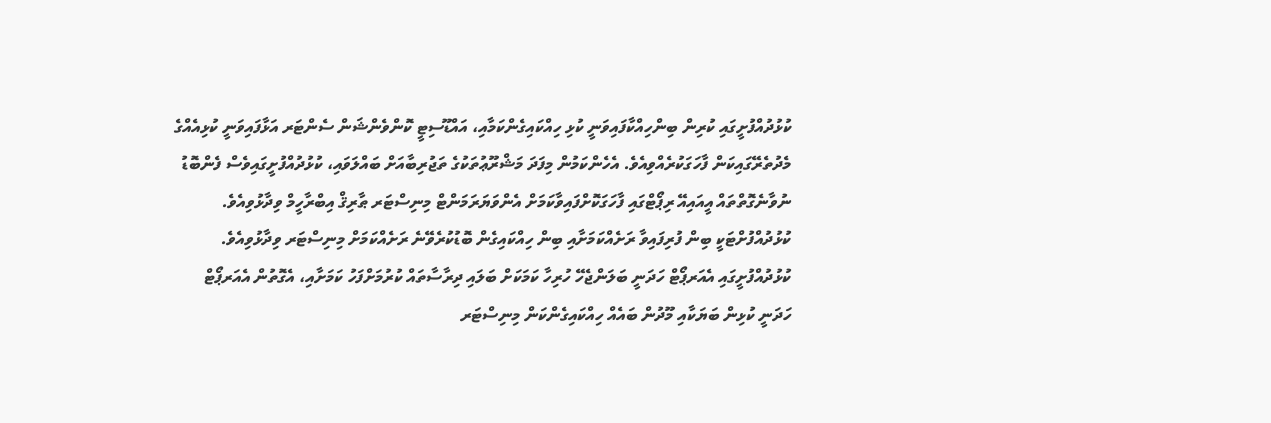ކުޅުދުއްފުށީގައި ކުރިން ބިންހިއްކާފައިވަނީ ކުޅި ހިއްކައިގެންކަމާއި، އައްޑޫސިޓީ ކޮންވެންޝަން ސެންޓަރ އަޅާފައިވަނީ ކުޅިއެއްގެ މެދުތެރޭގައިކަން ފާހަގަކުރެއްވިއެވެ. އެހެންކަމުން މިފަދަ މަޝްރޫޢުތަކުގެ ތަޖުރިބާއަށް ބައްލަވައި، ކުޅުދުއްފުށީގައިވެސް ފެންބޮޑު ނުވާނެގޮތްތައް އީއައިއޭ ރިޕޯޓްގައި ފާހަގަކޮށްފައިވާކަމަށް އެންވަޔަރަމަންޓް މިނިސްޓަރ ޠާރިޤް އިބްރާހީމް ވިދާޅުވިއެވެ.
ކުޅުދުއްފުށްޓަކީ ބިން ފުރިފައިވާ ރަށެއްކަމަށާއި ބިން ހިއްކައިގެން ބޮޑުކުރެވޭނެ ރަށެއްކަމަށް މިނިސްޓަރ ވިދާޅުވިއެވެ. ކުޅުދުއްފުށީގައި އެއަރޕޯޓް ހަދަނީ ބަލަންޖެހޭ ހުރިހާ ކަމަކަށް ބަލައި ދިރާސާތައް ކުރުމަށްފަހު ކަމަށާއި، އެގޮތުން އެއަރޕޯޓް ހަދަނީ ކުޅިން ބަޔަކާއި މޫދުން ބައެއް ހިއްކައިގެންކަން މިނިސްޓަރ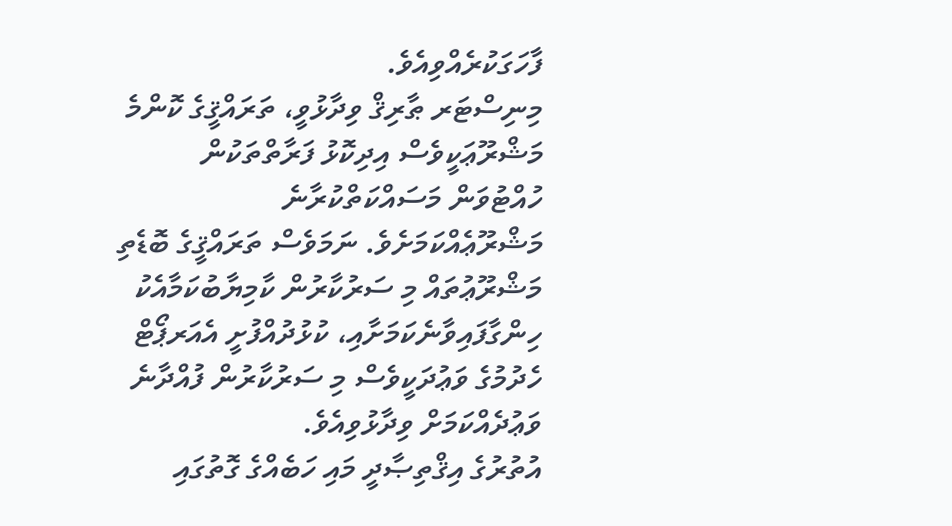ފާހަގަކުރެއްވިއެވެ.
މިނިސްޓަރ ޠާރިޤް ވިދާޅުވީ، ތަރައްޤީގެ ކޮންމެ މަޝްރޫޢަކީވެސް އިދިކޮޅު ފަރާތްތަކުން ހުއްޓުވަން މަސައްކަތްކުރާނެ މަޝްރޫޢެއްކަމަށެވެ. ނަމަވެސް ތަރައްޤީގެ ބޮޑެތި މަޝްރޫޢުތައް މި ސަރުކާރުން ކާމިޔާބުކަމާއެކު ހިންގާފައިވާނެކަމަށާއި، ކުޅުދުއްފުށީ އެއަރޕޯޓް ހެދުމުގެ ވަޢުދަކީވެސް މި ސަރުކާރުން ފުއްދާނެ ވަޢުދެއްކަމަށް ވިދާޅުވިއެވެ.
އުތުރުގެ އިޤްތިޞާދީ މައި ހަބެއްގެ ގޮތުގައި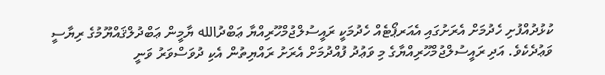ކުޅުދުއްފުށި ހެދުމަށް އެރަށުގައި އެއަރޕޯޓެއް ހެދުމަކީ ރައީސުލްޖުމްހޫރިއްޔާ ޢަބްދުالله ޔާމީން ޢަބްދުލްޤައްޔޫމުގެ ރިޔާސީ ވަޢުދެކެވެ. އަދި ރައީސުލްޖުމްހޫރިއްޔާގެ މި ވަޢުދު ފުއްދުމަށް އެރަށު ރައްޔިތުން އެކި ދުވަސްވަރު ވަނީ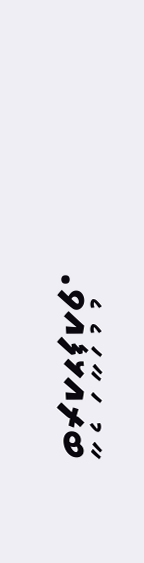ބާރުއަޅާފައެވެ.